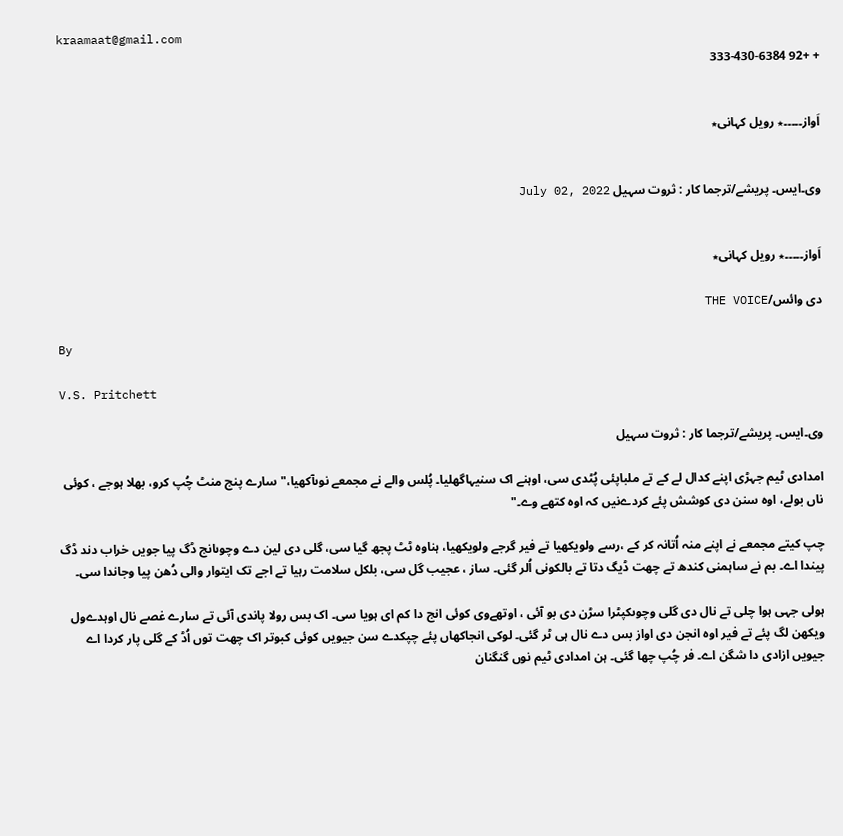kraamaat@gmail.com
+ +92 333-430-6384


اَواز۔۔۔۔۔٭ رویل کہانی٭


وی۔ایس۔ پریشے/ترجما کار : ثروت سہیل July 02, 2022


اَواز۔۔۔۔۔٭ رویل کہانی٭

دی وائس/THE VOICE

By

V.S. Pritchett

وی۔ایس۔ پریشے/ترجما کار : ثروت سہیل

امدادی ٹیم جہڑی اپنے کدال لے کے تے ملباپئی پُٹدی سی، اوہنے اک سنیہاگھلیا۔ پُلس والے نے مجمعے نوںآکھیا،" سارے پنج منٹ چُپ کرو، بھلا ہوجے ، کوئی ناں بولے، اوہ سنن دی کوشش پئے کردےنیں کہ اوہ کتھے وے۔"

چپ کیتے مجمعے نے اپنے منہ اُتانہ کر کے ،رسے ولویکھیا تے فیر گرجے ولویکھیا، ہناوہ ٹٹ پجھ گیا سی، گلی دی لین دے وچوںانج ڈگ پیا جویں خراب دند ڈگ پیندا اے۔ بم نے ساہمنی کندھ تے چھت ڈیگ دتا تے بالکونی اُلر گئی۔ ساز ، عجیب گل سی، بلکل سلامت رہیا تے اجے تک ایتوار والی دُھن پیا وجاندا سی۔

ہولی جہی ہوا چلی تے نال دی گلی وچوںکپٹرا سڑن دی بو آئی ، اوتھےوی کوئی انج دا کم ای ہویا سی۔ اک بس رولا پاندی آئی تے سارے غصے نال اوہدےول ویکھن لگ پئے تے فیر اوہ انجن دی اواز بس دے نال ہی ٹر گئی۔ لوکی انجاکھاں پئے چپکدے سن جیویں کوئی کبوتر اک چھت توں اُڈ کے گلی پار کردا اے جیویں ازادی دا شگن اے۔ فر چُپ چھا گئی۔ ہن امدادی ٹیم نوں گنگنان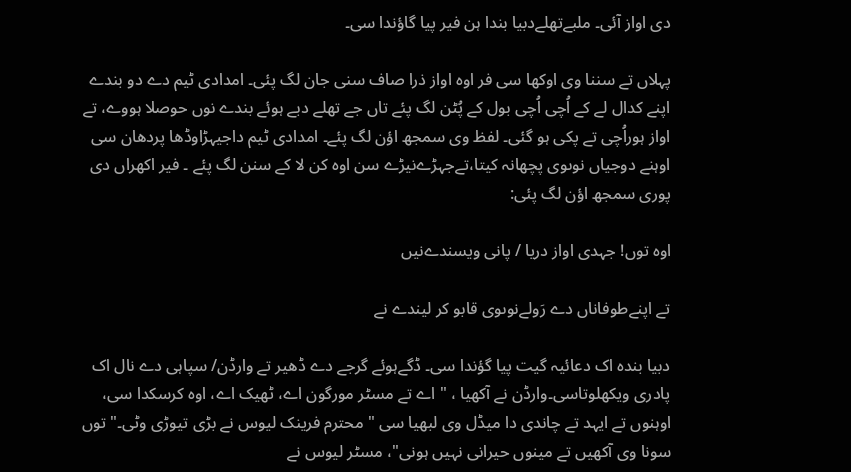دی اواز آئی۔ ملبےتھلےدبیا بندا ہن فیر پیا گاؤندا سی۔

پہلاں تے سننا وی اوکھا سی فر اوہ اواز ذرا صاف سنی جان لگ پئی۔ امدادی ٹیم دے دو بندے اپنے کدال لے کے اُچی اُچی بول کے پُٹن لگ پئے تاں جے تھلے دبے ہوئے بندے نوں حوصلا ہووے، تے اواز ہوراُچی تے پکی ہو گئی۔ لفظ وی سمجھ اؤن لگ پئے۔ امدادی ٹیم داجیہڑاوڈھا پردھان سی اوہنے دوجیاں نوںوی پچھانہ کیتا،تےجہڑےنیڑے سن اوہ کن لا کے سنن لگ پئے ۔ فیر اکھراں دی پوری سمجھ اؤن لگ پئی:

اوہ توں! جہدی اواز دریا / پانی ویسندےنیں

تے اپنےطوفاناں دے رَولےنوںوی قابو کر لیندے نے

دبیا بندہ اک دعائیہ گیت پیا گؤندا سی۔ ڈگےہوئے گرجے دے ڈھیر تے وارڈن/ سپاہی دے نال اک پادری ویکھلوتاسی۔وارڈن نے آکھیا ، " اے تے مسٹر مورگون اے، ٹھیک اے، اوہ کرسکدا سی، اوہنوں تے ایہد تے چاندی دا میڈل وی لبھیا سی " محترم فرینک لیوس نے بڑی تیوڑی وٹی۔" توں سونا وی آکھیں تے مینوں حیرانی نہیں ہونی"، مسٹر لیوس نے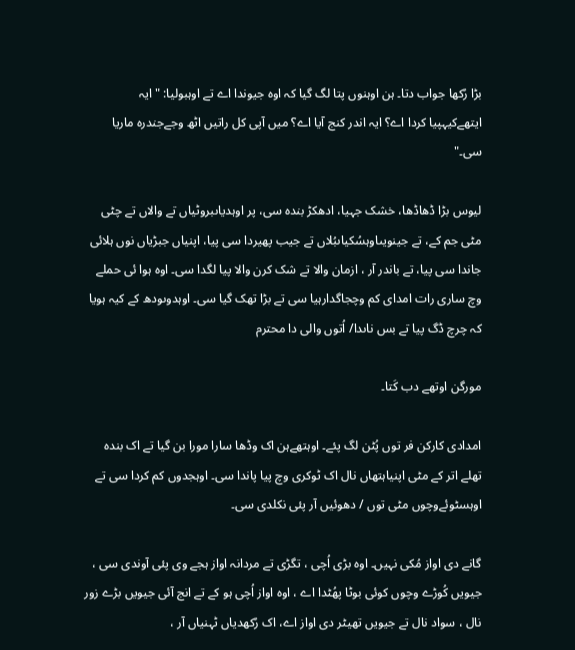بڑا رُکھا جواب دتا۔ ہن اوہنوں پتا لگ گیا کہ اوہ جیوندا اے تے اوہبولیا: " ایہ ایتھےکیہپیا کردا اے؟ ایہ اندر کنج آیا اے؟ میں آپی کل راتیں اٹھ وجےجندرہ ماریا سی۔"

لیوس بڑا ڈھاڈھا، خشک جہیا، ادھکڑ بندہ سی، پر اوہدیاںبروٹیاں تے والاں تے چٹی مٹی جم کے، تے جینویںاوہسُکیاںبُلاں تے جیب پھیردا سی پیا، اپنیاں جبڑیاں نوں ہلائی جاندا سی پیا، تے باندر آر ، ازمان والا تے شک کرن والا پیا لگدا سی۔ اوہ ہوا ئی حملے وچ ساری رات امدای کم وچجاگدارہیا سی تے بڑا تھک گیا سی۔ اوہدوںودھ کے کیہ ہویا کہ چرچ ڈگ پیا تے بس ناںدا/ اُتوں والی دا محترم

مورگن اوتھے دب کَتا۔

امدادی کارکن فر توں پُٹن لگ پئے۔ اوہتھےہن اک وڈھا سارا مورا بن گیا تے اک بندہ تھلے اتر کے مٹی اپنیاہتھاں نال اک ٹوکری وچ پیا پاندا سی۔ اوہجدوں کم کردا سی تے اوہسٹوئےوچوں مٹی توں / دھوئیں آر پئی نکلدی سی۔

گانے دی اواز مُکی نہیں۔ اوہ بڑی اُچی ، تگڑی تے مردانہ اواز ہجے وی پئی آوندی سی ، جیویں کُوڑے وچوں کوئی بوٹا پھُٹدا اے ، اوہ اواز اُچی ہو کے تے انج آئی جیویں بڑے زور نال ، سواد نال تے جیویں تھیٹر دی اواز اے، اک رُکھدیاں ٹہنیاں آر ،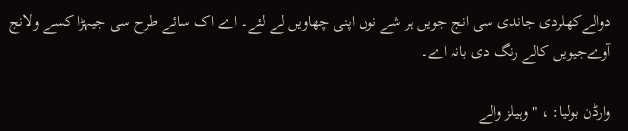دوالےکھلردی جاندی سی انج جویں ہر شے نوں اپنی چھاویں لے لئے۔ اے اک سائے طرح سی جیہڑا کسے ولانج آوےجیویں کالے رنگ دی بانہ اے۔

وارڈن بولیا: ، " وہیلز والے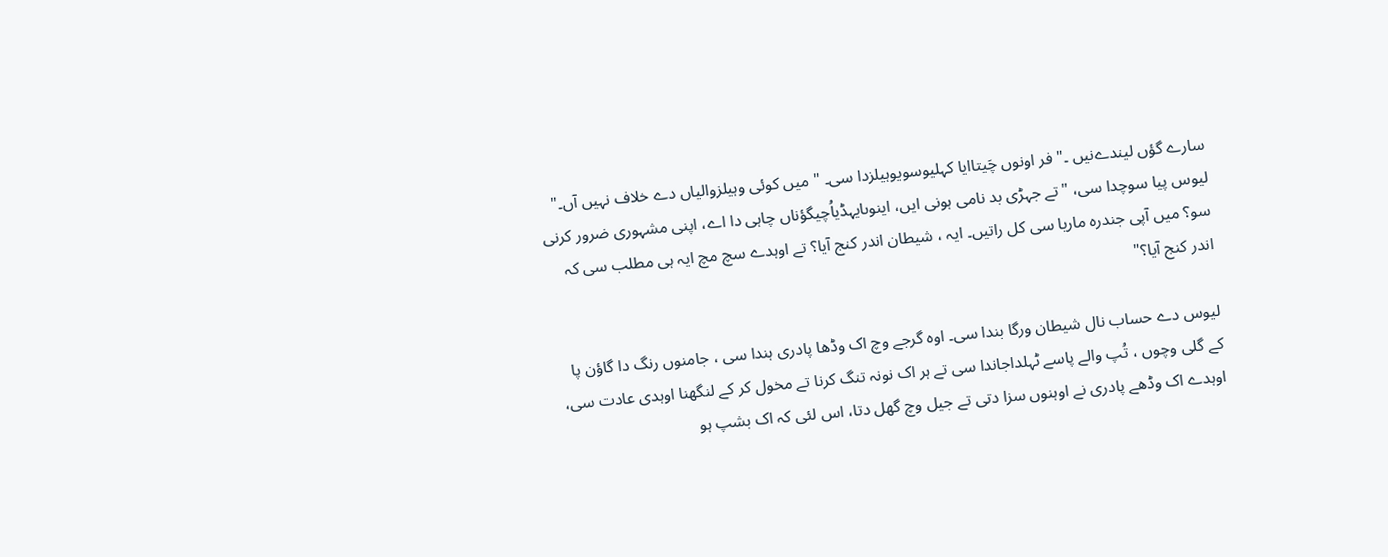سارے گؤں لیندےنیں ۔" فر اونوں چَیتاایا کہلیوسویوہیلزدا سی۔ " میں کوئی وہیلزوالیاں دے خلاف نہیں آں۔" لیوس پیا سوچدا سی، "تے جہڑی بد نامی ہونی ایں، اینوںایہڈیاُچیگؤناں چاہی دا اے، اپنی مشہوری ضرور کرنی سو؟ میں آپی جندرہ ماریا سی کل راتیں۔ ایہ ، شیطان اندر کنج آیا؟ تے اوہدے سچ مچ ایہ ہی مطلب سی کہ اندر کنج آیا؟"

لیوس دے حساب نال شیطان ورگا بندا سی۔ اوہ گرجے وچ اک وڈھا پادری ہندا سی ، جامنوں رنگ دا گاؤن پا کے گلی وچوں ، تُپ والے پاسے ٹہلداجاندا سی تے ہر اک نونہ تنگ کرنا تے مخول کر کے لنگھنا اوہدی عادت سی، اوہدے اک وڈھے پادری نے اوہنوں سزا دتی تے جیل وچ گھل دتا، اس لئی کہ اک بشپ ہو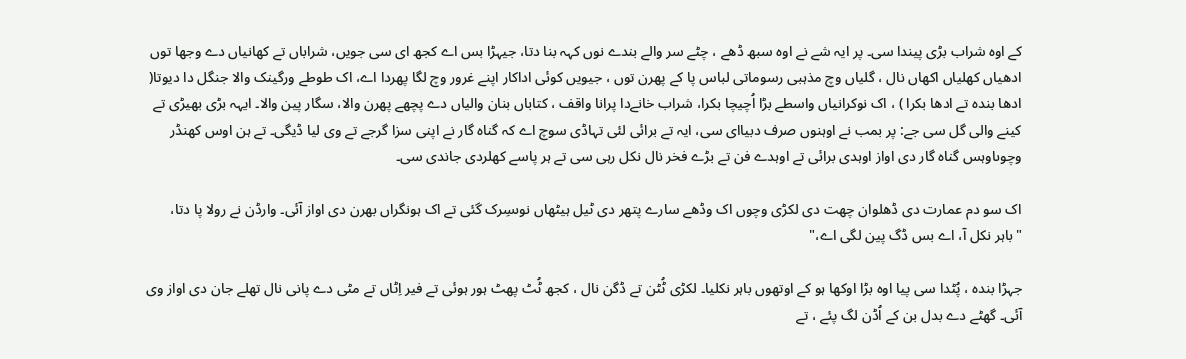کے اوہ شراب بڑی پیندا سی۔ پر ایہ شے نے اوہ سبھ ڈھے ، چٹے سر والے بندے نوں کہہ بنا دتا، جیہڑا بس اے کجھ ای سی جویں، شراباں تے کھانیاں دے وجھا توں ادھیاں کھلیاں اکھاں نال ، گلیاں وچ مذہبی رسوماتی لباس پا کے پھرن توں ، جیویں کوئی اداکار اپنے غرور وچ لگا پھردا اے، اک طوطے ورگینک والا جنگل دا دیوتا( ادھا بندہ تے ادھا بکرا ) ، اک نوکرانیاں واسطے بڑا اُچیچا بکرا، شراب خانےدا پرانا واقف ، کتاباں بنان والیاں دے پچھے پھرن والا، سگار پین والا۔ ایہہ بڑی بھیڑی تے کینے والی گل سی جے: پر بمب نے اوہنوں صرف دبیاای سی، ایہ تے برائی لئی تہاڈی سوچ اے کہ گناہ گار نے اپنی سزا گرجے تے وی لیا ڈیگی۔ تے ہن اوس کھنڈر وچوںاوہس گناہ گار دی اواز اوہدی برائی تے اوہدے فن تے بڑے فخر نال نکل رہی سی تے ہر پاسے کھلردی جاندی سی۔

اک سو دم عمارت دی ڈھلوان چھت دی لکڑی وچوں اک وڈھے سارے پتھر دی ٹیل ہیٹھاں نوںسِرک گئی تے اک ہونگراں بھرن دی اواز آئی۔ وارڈن نے رولا پا دتا، "باہر نکل آ، اے بس ڈگ پین لگی اے،"

جہڑا بندہ ، پُٹدا سی پیا اوہ بڑا اوکھا ہو کے اوتھوں باہر نکلیا۔ لکڑی ٹُٹن تے ڈگن نال ، کجھ ٹُٹ پھٹ ہور ہوئی تے فیر اِٹاں تے مٹی دے پانی نال تھلے جان دی اواز وی آئی۔ گھٹے دے بدل بن کے اُڈن لگ پئے ، تے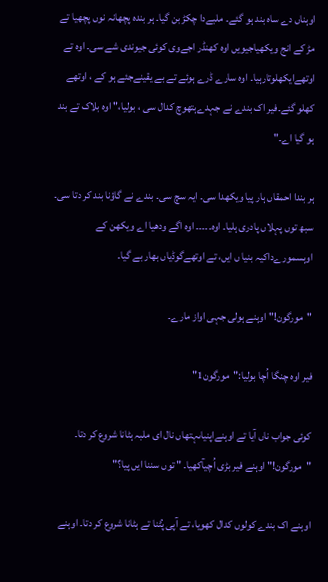اوہناں دے ساہ بند ہو گئے۔ ملبےدا چکڑ بن گیا۔ ہر بندہ پچھانہ نوں پچھیا تے مڑ کے انج ویکھیاجیویں اوہ کھنڈر اجےوی کوئی جیوندی شے سی۔ اوہ تے اوتھےایکھلوتارہیا۔ اوہ سارے ڈرے ہوئے تے بے یقینےجئے ہو کے ، اوتھے کھلو گئے۔فیر اک بندے نے جہدےہتھوچ کدال سی ، بولیا،" اوہ بلاک تے بند ہو گیا اے۔"

ہر بندا احمقاں ہار پیا ویکھدا سی۔ ایہ سچ سی۔ بندے نے گاؤنا بند کر دتا سی۔ سبھ توں پہلاں پادری ہلیا۔ اوہ۔۔۔۔۔ اوہ اگے ودھیا اے ویکھن کے اوہسمورےداکیہ بنیا ں ایں، تے اوتھےگوڈیاں بھار بے گیا۔

"مورگون!" اوہنے ہولی جہی اواز مارے۔

فیر اوہ چنگا اُچا بولیا:"مورگون1"

کوئی جواب ناں آیا تے اوہنےاپنیاںہتھاں نال ای ملبہ ہٹانا شروع کر دتا۔ "مورگون!" اوہنے فیر بڑی اُچیآکھیا۔ " توں سننا ایں پیا؟"

اوہنے اک بندے کولوں کدال کھویا، تے آپی پُٹنا تے ہٹانا شروع کر دتا۔ اوہنے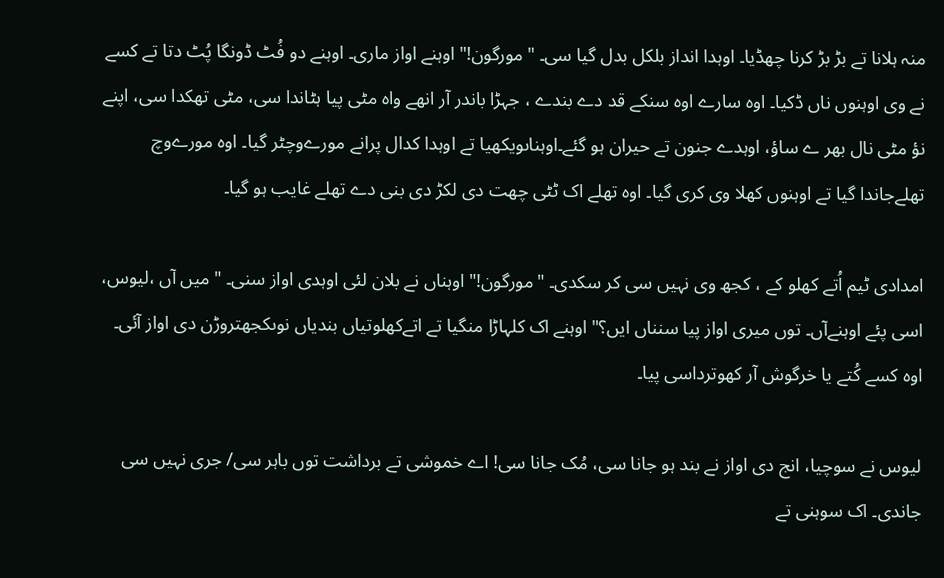منہ ہلانا تے بڑ بڑ کرنا چھڈیا۔ اوہدا انداز بلکل بدل گیا سی۔ "مورگون!" اوہنے اواز ماری۔ اوہنے دو فُٹ ڈونگا پُٹ دتا تے کسے نے وی اوہنوں ناں ڈکیا۔ اوہ سارے اوہ سنکے قد دے بندے ، جہڑا باندر آر انھے واہ مٹی پیا ہٹاندا سی، مٹی تھکدا سی، اپنے نؤ مٹی نال بھر ے ساؤ، اوہدے جنون تے حیران ہو گئے۔اوہناںویکھیا تے اوہدا کدال پرانے مورےوچٹر گیا۔ اوہ مورےوچ تھلےجاندا گیا تے اوہنوں کھلا وی کری گیا۔ اوہ تھلے اک ٹٹی چھت دی لکڑ دی بنی دے تھلے غایب ہو گیا۔

امدادی ٹیم اُتے کھلو کے ، کجھ وی نہیں سی کر سکدی۔ "مورگون!" اوہناں نے بلان لئی اوہدی اواز سنی۔ " میں آں ،لیوس، اسی پئے اوہنےآں۔ توں میری اواز پیا سنناں ایں؟" اوہنے اک کلہاڑا منگیا تے اتےکھلوتیاں بندیاں نوںکجھتروڑن دی اواز آئی۔ اوہ کسے کُتے یا خرگوش آر کھوترداسی پیا۔

لیوس نے سوچیا، انج دی اواز نے بند ہو جانا سی، مُک جانا سی! اے خموشی تے برداشت توں باہر سی/ جری نہیں سی جاندی۔ اک سوہنی تے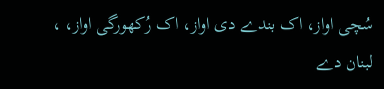سُچی اواز، اک بندے دی اواز، اک رُکھورگی اواز، ، لبنان دے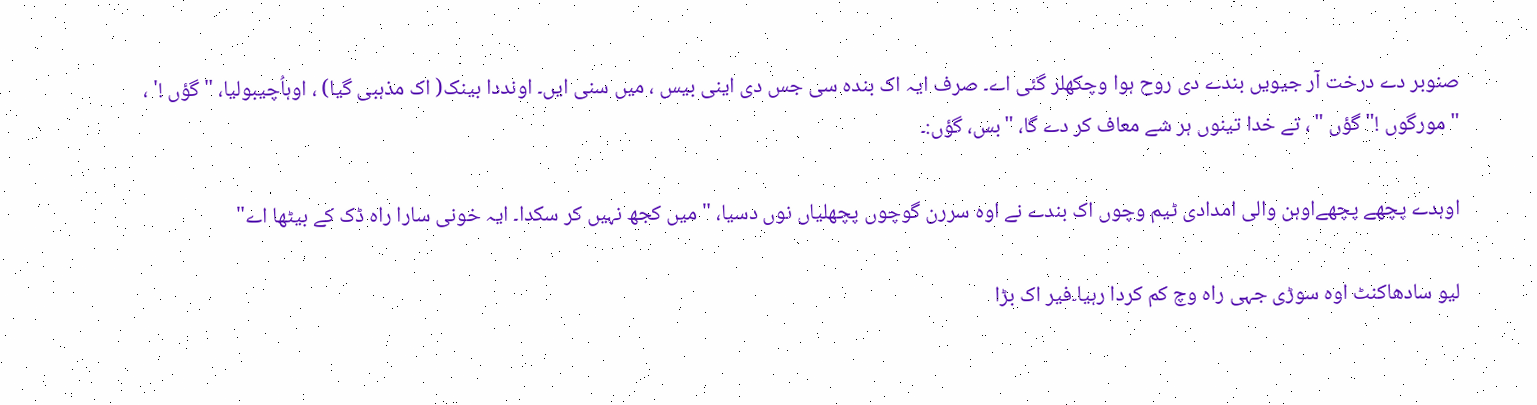صنوبر دے درخت آر جیویں بندے دی روح ہوا وچکھلر گئی اے۔ صرف ایہ اک بندہ سی جس دی اینی بیس ، میں سنی ایں۔ اونددا بینک( اک مذہبی گیا) ، اوہاُچیبولیا، "گؤں !' ، " مورگوں !" گؤں " ، تے خدا تینوں ہر شے معاف کر دے گا، "بس، گؤں:۔

اوہدے پچھے پچھےاوہن والی امدادی ٹیم وچوں اک بندے نے اوہ سررن گوچوں پچھلیاں نوں دسیا، " میں کجھ نہیں کر سکدا۔ ایہ خونی سارا راہ ڈک کے بیٹھا اے"

لیو سادھاکنٹ اوہ سوڑی جہی راہ وچ کم کردا رہیا۔فیر اک بڑا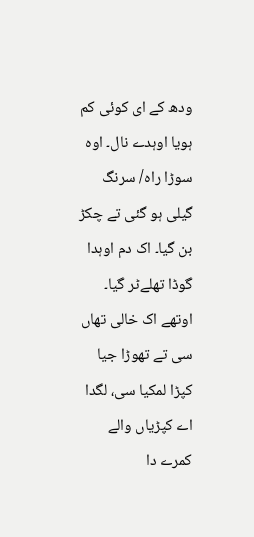ودھ کے ای کوئی کم ہویا اوہدے نال۔ اوہ سوڑا راہ/ سرنگ گیلی ہو گئی تے چکڑ بن گیا۔ اک دم اوہدا گوڈا تھلےٹر گیا۔ اوتھے اک خالی تھاں سی تے تھوڑا جیا کپڑا لمکیا سی، لگدا اے کپڑیاں والے کمرے دا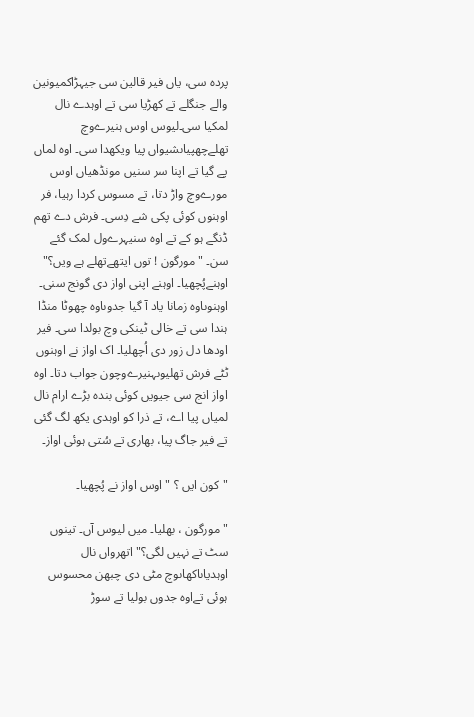پردہ سی، یاں فیر قالین سی جیہڑاکمیونین والے جنگلے تے کھڑیا سی تے اوہدے نال لمکیا سی۔لیوس اوس ہنیرےوچ تھلےچھپیاںشیواں پیا ویکھدا سی۔ اوہ لماں پے گیا تے اپنا سر سنیں مونڈھیاں اوس مورےوچ واڑ دتا، تے مسوس کردا رہیا، فر اوہنوں کوئی پکی شے دِسی۔ فرش دے تھم ڈنگے ہو کے تے اوہ سنیہرےول لمک گئے سن۔ " مورگون ! توں ایتھےتھلے ہے ویں؟" اوہنےپُچھیا۔ اوہنے اپنی اواز دی گونج سنی۔ اوہنوںاوہ زمانا یاد آ گیا جدوںاوہ چھوٹا منڈا ہندا سی تے خالی ٹینکی وچ بولدا سی۔ فیر اودھا دل زور دی اُچھلیا۔ اک اواز نے اوہنوں ٹٹے فرش تھلیوںہنیرےوچون جواب دتا۔ اوہ اواز انج سی جیویں کوئی بندہ بڑے ارام نال لمیاں پیا اے، تے ذرا کو اوہدی یکھ لگ گئی تے فیر جاگ پیا، بھاری تے سُتی ہوئی اواز۔

"کون ایں ؟ " اوس اواز نے پُچھیا۔

"مورگون ، بھلیا۔ میں لیوس آں۔ تینوں سٹ تے نہیں لگی؟"اتھرواں نال اوہدیاںاکھاںوچ مٹی دی چبھن محسوس ہوئی تےاوہ جدوں بولیا تے سوڑ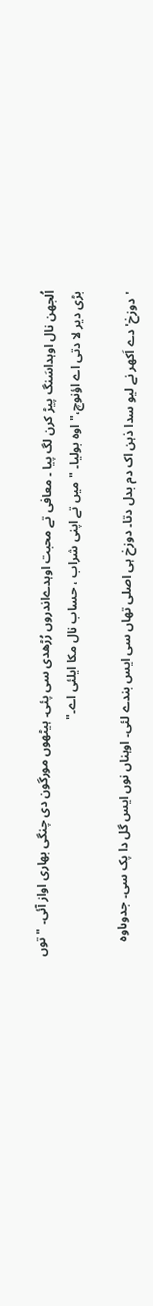اُلجھن نال اوہداسَنگ پیڑ کرن لگ پیا ۔ معافی تے محبت اوہدےاندروں رُڑھدی سی پئی۔ ہیٹھوں مورگون دی چنگی بھاری اواز آئی۔ "توں بڑی دیر لا دتی اے اؤنوچ،" اوہ بولیا۔ "میں تے اپنی شراب ، حساب نال مکا ایلئی اے۔"

'دوزخ' دے اَکھر نے لیو سدا ذہن اک دم بدل دتا۔ دوزخ ہی اصلی تھاں سی ایس بندے لئی۔ اوہناں نوں ایس گل دا پک سی۔ جدوںاوہ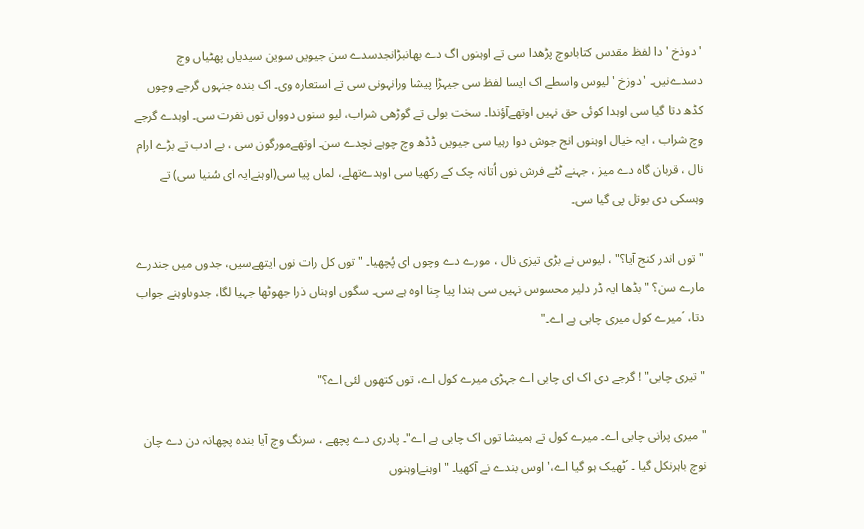'دوذخ ' دا لفظ مقدس کتاباںوچ پڑھدا سی تے اوہنوں اگ دے بھانبڑانجدسدے سن جیویں سوین سیدیاں پھٹیاں وچ دسدےنیں۔ 'دوزخ ' لیوس واسطے اک ایسا لفظ سی جیہڑا پیشا ورانہونی سی تے استعارہ وی۔ اک بندہ جنہوں گرجے وچوں کڈھ دتا گیا سی اوہدا کوئی حق نہیں اوتھےآؤندا۔ سخت بولی تے گوڑھی شراب، لیو سنوں دوواں توں نفرت سی۔ اوہدے گرجے وچ شراب ، ایہ خیال اوہنوں انج جوش دوا رہیا سی جیویں ڈڈھ وچ چوہے نچدے سن۔ اوتھےمورگون سی ، بے ادب تے بڑے ارام نال ، قربان گاہ دے میز ، جہنے ٹٹے فرش نوں اُتانہ چک کے رکھیا سی اوہدےتھلے، لماں پیا سی(اوہنےایہ ای سُنیا سی) تے وہسکی دی بوتل پی گیا سی۔

"توں اندر کنج آیا؟" ، لیوس نے بڑی تیزی نال ، مورے دے وچوں ای پُچھیا۔ " توں کل رات نوں ایتھےسیں، جدوں میں جندرے مارے سن؟ " بڈھا ایہ ڈر دلیر محسوس نہیں سی ہندا پیا جِنا اوہ ہے سی۔ سگوں اوہناں ذرا جھوٹھا جہیا لگا، جدوںاوہنے جواب دتا، ´میرے کول میری چابی ہے اے۔"

" تیری چابی" ! گرجے دی اک ای چابی اے جہڑی میرے کول اے، توں کتھوں لئی اے؟"

" میری پرانی چابی اے۔ میرے کول تے ہمیشا توں اک چابی ہے اے"۔ پادری دے پچھے ، سرنگ وچ آیا بندہ پچھانہ دن دے چان نوچ باہرنکل گیا ۔ ´ٹھیک ہو گیا اے،' اوس بندے نے آکھیا۔ "اوہنےاوہنوں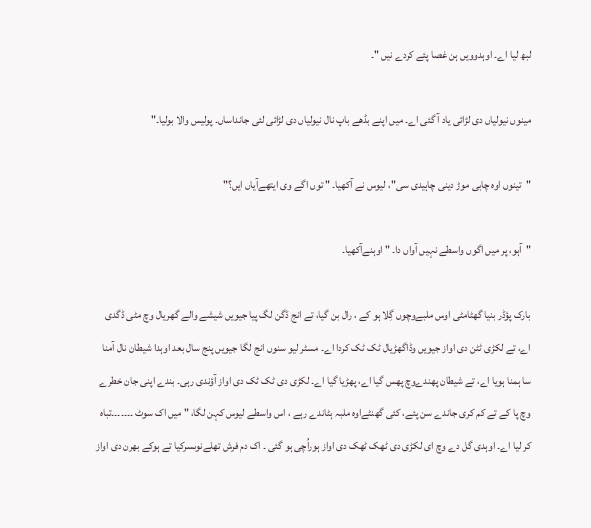لبھ لیا اے۔ اوہدوویں ہن غصا پئے کردے نیں "۔

مینوں نیولیاں دی لڑائی یاد آ گئی اے۔ میں اپنے بڈھے باپ نال نیولیاں دی لڑائی لئی جانداساں۔ پولیس والا بولیا۔"

"تینوں اوہ چابی موڑ دینی چاہیدی سی"، لیوس نے آکھیا۔ " توں اگے وی ایتھےآیاں ایں؟"

"آہو، پر میں اگوں واسطے نہیں آواں دا۔ " اوہنےآکھیا۔

بارک پؤڈر بنیا گھٹامٹی اوس ملبےوچوں گِلا ہو کے ، رال بن گیا، تے انج ڈگن لگ پیا جیویں شیشے والے گھریال وچ مٹی ڈگدی اے، تے لکڑی ٹٹن دی اواز جیویں وڈاگھڑیال ٹک ٹک کردا اے۔ مسٹر لیو سنوں انج لگا جیویں پنج سال بعد اوہدا شیطان نال آمنا سا ہمنا ہویا اے، تے شیطان پھندےوچ پھس گیا اے، پھڑیا گیا اے۔ لکڑی دی ٹک ٹک دی اواز آؤندی رہی۔ بندے اپنی جان خطرے وچ پا کے تے کم کری جاندے سن پئے، کئی گھنٹےاوہ ملبہ ہٹاندے رہے ، اس واسطے لیوس کہن لگا، " میں اک سوٹ ۔۔۔۔۔۔۔تباہ کر لیا اے۔ اوہدی گل دے وچ ای لکڑی دی ٹھک ٹھک دی اواز ہوراُچی ہو گئی ۔ اک دم فرش تھلےنوںسرکیا تے ہوکے بھرن دی اواز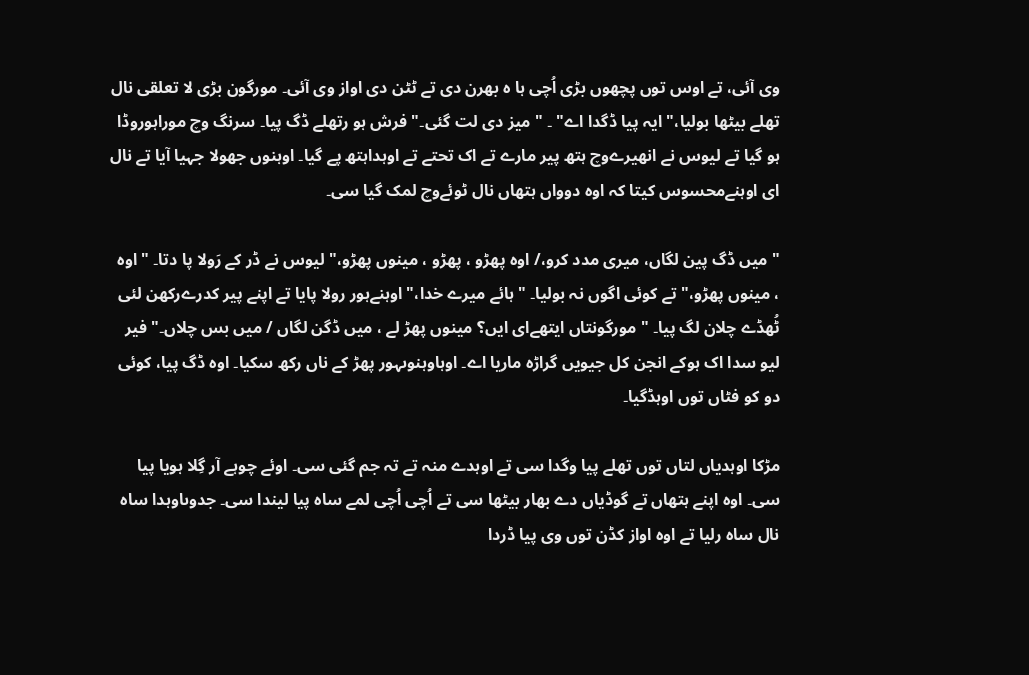وی آئی، تے اوس توں پچھوں بڑی اُچی ہا ہ بھرن دی تے ٹٹن دی اواز وی آئی۔ مورگون بڑی لا تعلقی نال تھلے بیٹھا بولیا،" ایہ پیا ڈگدا اے" ۔ " میز دی لت گئی۔" فرش ہو رتھلے ڈگ پیا۔ سرنگ وچ موراہوروڈا ہو گیا تے لیوس نے انھیرےوچ ہتھ پیر مارے تے اک تحتے تے اوہداہتھ پے گیا۔ اوہنوں جھولا جہیا آیا تے نال ای اوہنےمحسوس کیتا کہ اوہ دوواں ہتھاں نال ٹوئےوچ لمک گیا سی۔

" میں ڈگ پین لگاں، میری مدد کرو،/ اوہ پھڑو ، پھڑو ، مینوں پھڑو،" لیوس نے ڈر کے رَولا پا دتا۔ "اوہ ، مینوں پھڑو،" تے کوئی اگوں نہ بولیا۔ " ہائے میرے خدا،" اوہنےہور رولا پایا تے اپنے پیر کدرےرکھن لئی ٹُھڈے چلان لگ پیا۔ " مورگونتاں ایتھےای ایں؟ مینوں پھڑ لے ، میں ڈگن لگاں / میں بس چلاں۔" فیر لیو سدا اک ہوکے انجن کل جیویں گراڑہ ماریا اے۔ اوہاوہنوںہور پھڑ کے ناں رکھ سکیا۔ اوہ ڈگ پیا، کوئی دو کو فٹاں توں اوہڈگیا۔

مڑکا اوہدیاں لتاں توں تھلے پیا وگدا سی تے اوہدے منہ تے تہ جم گئی سی۔ اوئے چوہے آر گِلا ہویا پیا سی۔ اوہ اپنے ہتھاں تے گوڈیاں دے بھار بیٹھا سی تے اُچی اُچی لمے ساہ پیا لیندا سی۔ جدوںاوہدا ساہ نال ساہ رلیا تے اوہ اواز کڈن توں وی پیا ڈردا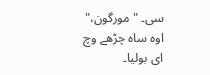سی۔ "مورگون،" اوہ ساہ چڑھے وچ ای بولیا۔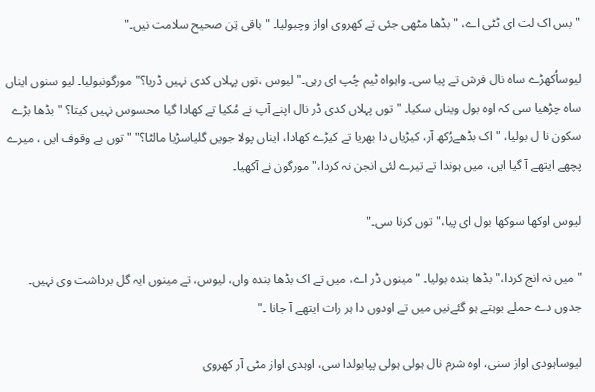" بس اک لت ای ٹٹی اے، " بڈھا مٹھی جئی تے کھروی اواز وچبولیا۔ " باقی تِن صحیح سلامت نیں۔"

لیوساُکھڑے ساہ نال فرش تے پیا سی۔ واہواہ ٹیم چُپ ای رہی۔" لیوس ،توں پہلاں کدی نہیں ڈریا؟" مورگونبولیا۔ لیو سنوں ایناں ساہ چڑھیا سی کہ اوہ بول ویناں سکیا۔ " توں پہلاں کدی ڈر نال اپنے آپ نے مُکیا تے کھادا گیا محسوس نہیں کیتا؟ " بڈھا بڑے سکون نا ل بولیا، " اک بڈھےرُکھ آر، کیڑیاں دا بھریا تے کیڑے کھادا، ایناں پولا جویں گلیاسڑیا مالٹا؟" "توں بے وقوف ایں ، میرے پچھے ایتھے آ گیا ایں، میں ہوندا تے تیرے لئی انجن نہ کردا،" مورگون نے آکھیا۔

لیوس اوکھا سوکھا بول ای پیا،" توں کرنا سی۔"

" میں نہ انج کردا،" بڈھا بندہ بولیا۔ " مینوں ڈر اے، میں تے اک بڈھا بندہ واں، لیوس، تے مینوں ایہ گل برداشت وی نہیں۔ جدوں دے حملے بوہتے ہو گئےنیں میں تے اودوں دا ہر رات ایتھے آ جانا ۔"

لیوساہودی اواز سنی، اوہ شرم نال ہولی ہولی پپابولدا سی، اوہدی اواز مٹی آر کھروی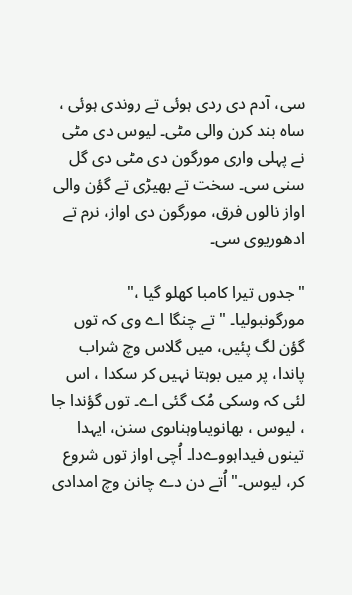سی، آدم دی ردی ہوئی تے روندی ہوئی ، ساہ بند کرن والی مٹی۔ لیوس دی مٹی نے پہلی واری مورگون دی مٹی دی گل سنی سی۔ سخت تے بھیڑی تے گؤن والی اواز نالوں فرق، مورگون دی اواز، نرم تے ادھوریوی سی۔

"جدوں تیرا کامبا کھلو گیا ،" مورگونبولیا۔ " تے چنگا اے وی کہ توں گؤن لگ پئیں، میں گلاس وچ شراب پاندا، پر میں بوہتا نہیں کر سکدا ، اس لئی کہ وسکی مُک گئی اے۔ توں گؤندا جا ، لیوس ، بھانویںاوہناںوی سنن، ایہدا تینوں فیداہووےدا۔ اُچی اواز توں شروع کر، لیوس۔" اُتے دن دے چانن وچ امدادی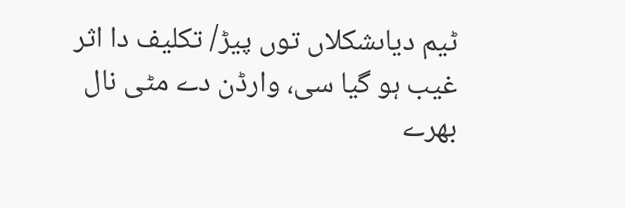ٹیم دیاںشکلاں توں پیڑ/ تکلیف دا اثر غیب ہو گیا سی، وارڈن دے مٹی نال بھرے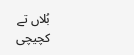بُلاں تے کچیچی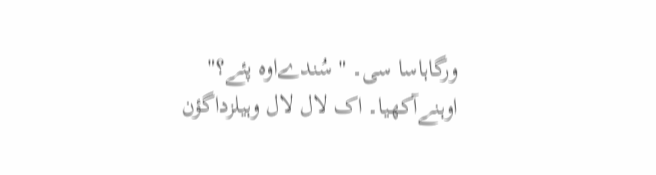ورگاہاسا سی۔ " سُندےاوہ پئے؟" اوہنےآکھیا۔ اک لال لال وہیلزداگؤن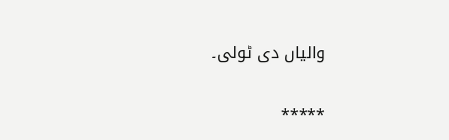والیاں دی ٹولی۔

٭٭٭٭٭